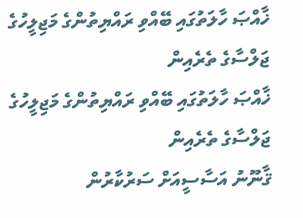ޚާއްޞަ ހާލަތުގައި ބޭއްވި ރައްޔިތުންގެ މަޖިލީހުގެ ޖަލްސާގެ ތެރެއިން
ޚާއްޞަ ހާލަތުގައި ބޭއްވި ރައްޔިތުންގެ މަޖިލީހުގެ ޖަލްސާގެ ތެރެއިން
ޤާނޫނު އަސާސީއަށް ސަރުކާރުން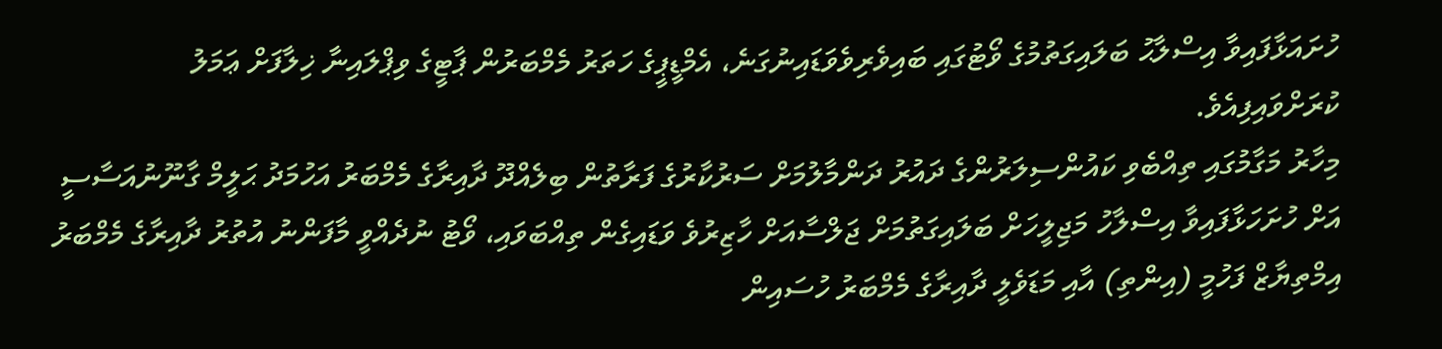ހުށައަޅާފައިވާ އިސްލާޙު ބަލައިގަތުމުގެ ވޯޓުގައި ބައިވެރިވެވަޑައިނުގަނެ، އެމްޑީޕީގެ ހަތަރު މެމްބަރުން ޕާޓީގެ ވިޕްލައިނާ ޚިލާފަށް ޢަމަލު ކުރަށްވައިފިއެވެ.
މިހާރު މަގާމުގައި ތިއްބެވި ކައުންސިލަރުންގެ ދައުރު ދަންމާލުމަށް ސަރުކާރުގެ ފަރާތުން ބިލެއްދޫ ދާއިރާގެ މެމްބަރު އަހުމަދު ޙަލީމް ގާނޫނުއަސާސީ އަށް ހުށަހަޅާފައިވާ އިސްލާހު މަޖިލީހަށް ބަލައިގަތުމަށް ޖަލްސާއަށް ހާޒިރުވެ ވަޑައިގެން ތިއްބަވައި، ވޯޓު ނުދެއްވީ މާފަންނު އުތުރު ދާއިރާގެ މެމްބަރު އިމްތިޔާޒް ފަހުމީ (އިންތި) އާއި މަޑަވެލީ ދާއިރާގެ މެމްބަރު ހުސައިން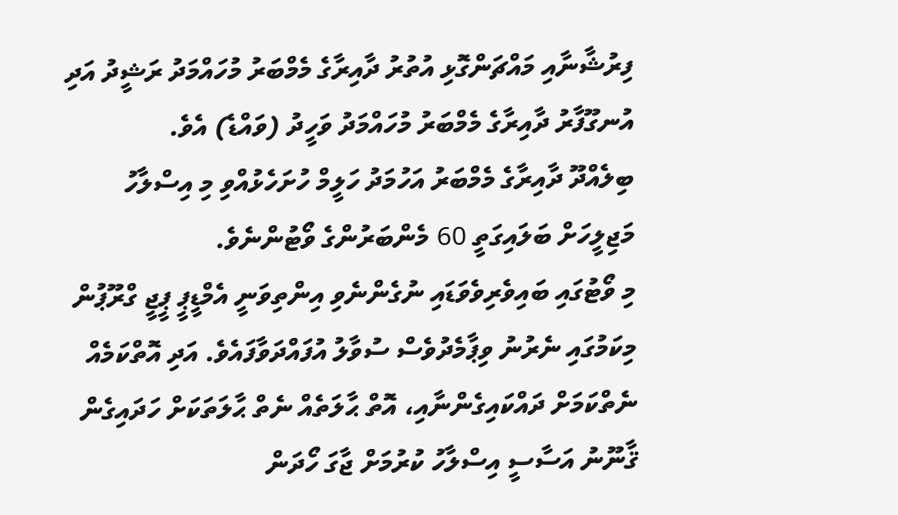ފިރުޝާނާއި މައްޗަންގޮޅި އުތުރު ދާއިރާގެ މެމްބަރު މުހައްމަދު ރަޝީދު އަދި އުނގޫފާރު ދާއިރާގެ މެމްބަރު މުހައްމަދު ވަހީދު (ވައްޑެ) އެވެ.
ބިލެއްދޫ ދާއިރާގެ މެމްބަރު އަހުމަދު ހަލީމް ހުށަހެޅުއްވި މި އިސްލާހު މަޖިލީހަށް ބަލައިގަތީ 60 މެންބަރުންގެ ވޯޓުންނެވެ.
މި ވޯޓުގައި ބައިވެރިވެވަޑައި ނުގެންނެވި އިންތިވަނީ އެމްޑީޕީ ޕީޖީ ގްރޫޕުން މިކަމުގައި ނެރުނު ވިޕާމެދުވެސް ސުވާލު އުފައްދަވާފައެވެ. އަދި އޮތްކަމެއް ނެތްކަމަށް ދައްކައިގެންނާއި، އޮތް ޙާލަތެއް ނެތް ޙާލަތަކަށް ހަދައިގެން ޤާނޫނު އަސާސީ އިސްލާހު ކުރުމަށް ޖާގަ ހޯދަން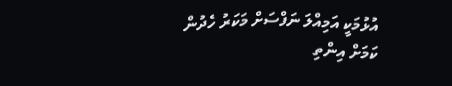އުޅުމަކީ އަމިއްލަ ނަފްސަށް މަކަރު ހެދުން ކަމަށް އިންތި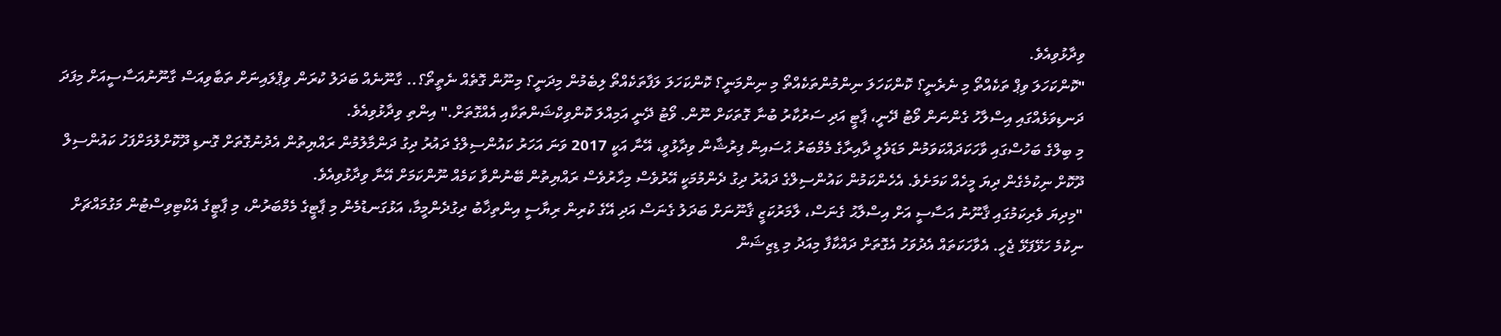ވިދާޅުވިއެވެ.
"ކޮންކަހަލަ ވިޕް ތަކެއްތޯ މި ނެރެނީ؟ ކޮންކަހަލަ ނިންމުންތަކެއްތޯ މި ނިންމަނީ؟ ކޮންކަހަލަ ލަފާތަކެއްތޯ ލިބެމުން މިދަނީ؟ މިނޫން ގޮތެއް ނެތީތޯ؟.. ގާނޫނެއް ބަދަލު ކުރަން ވިޕްލައިނަށް ތަބާވިއަސް ގާނޫނުއަސާސީއަށް މިފަދަ ދަނޑިވަޅެއްގައި އިސްލާހު ގެންނަން ވޯޓު ދޭނީ، ޕާޓީ އަދި ސަރުކާރު ބުނާ ގޮތަކަށް ނޫން. ވޯޓު ދޭނީ އަމިއްލަ ކޮންވިކްޝަންތަކާއި އެއްގޮތަށް." އިންތި ވިދާޅުވިއެވެ.
މި ބިލްގެ ބަހުސްގައި ވާހަކަދައްކަވަމުން މަޑަވެލީ ދާއިރާގެ މެމްބަރު ޙުސައިން ފިރުޝާން ވިދާޅުވީ، އޭނާ އަކީ 2017 ވަނަ އަހަރު ކައުންސިލްގެ ދައުރު ދިގު ދަންމާލުމުން ރައްޔިތުން އެދުނުގޮތަށް ގޮނޑި ދޫކޮށްލުމަށްފަހު ކައުންސިލް ދޫކޮށް ނިކުމެގެން ދިޔަ މީހެއް ކަމަށެވެ. އެހެންކަމުން ކައުންސިލްގެ ދައުރު ދިގު ދެންމުމަކީ އޭރުވެސް މިހާރުވެސް ރައްޔިތުން ބޭނުންވާ ކަމެއް ނޫންކަމަށް އޭނާ ވިދާޅުވިއެވެ.
"މިދިޔަ ވެރިކަމުގައި ޤާނޫނު އަސާސީ އަށް އިސްލާޙު ގެނަސް، ލާމަރުކަޒީ ޤާނޫނަށް ބަދަލު ގެނަސް އަދި އޭގެ ކުރިން ރިޔާސީ އިންތިޚާބު ދިގުދެންމީމާ، އަޅުގަނޑުމެން މި ޕާޓީގެ މެމްބަރުން، މި ޕާޓީގެ އެކްޓިވިސްޓުން މަގުމައްޗަށް ނިކުމެ ހަޅޭފަޅޭ ޖެހީ. އެވާހަކަތައް އެދުވަހު އެގޮތަށް ދައްކާފާ މިއަދު މި ޑިޒިޝަން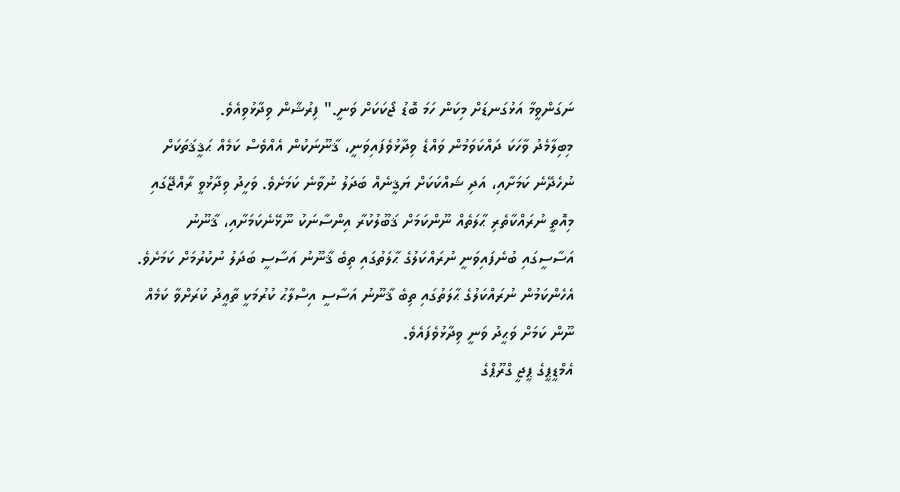ނަގަންވީމާ އަޅުގަނޑަށް މިކަން ހަމަ ބޮޑު ޖޯކަކަށް ވަނީ." ފިރުޝާން ވިދާޅުވިއެވެ.
މިބިލާމެދު ވާހަކަ ދައްކަވަމުން ވައްޑެ ވިދާޅުވެފައިވަނީ، ޤާނޫނަކުން އެއްވެސް ކަމެއް ޙަޤީޤަތަކަށް ނުހެދޭނެ ކަމަށާއި، އަދި ޝައްކަކަށް ޔަޤީނެއް ބަދަލު ނުވާނެ ކަމަށެވެ. ވަހީދު ވިދާޅުވީ ރާއްޖޭގައި މިއޮތީ ނުރައްކާތެރި ޙާލަތެއް ނޫންކަމަށް ޤަބޫލުކުރާ އިންސާނަކު ނޫޅޭނެކަމަށާއި، ޤާނޫނު އަސާސީގައި ބުނެފައިވަނީ ނުރައްކަލުގެ ޙާލަތުގައި ތިބެ ޤާނޫނު އަސާސީ ބަދަލު ނުކުރުމަށް ކަމަށެވެ. އެހެންކަމުން ނުރައްކަލުގެ ޙާލަތުގައި ތިބެ ޤާނޫނު އަސާސީ އިސްލާޙު ކުރުމަކީ ތާޢީދު ކުރަށްވާ ކަމެއް ނޫން ކަމަށް ވަޙީދު ވަނީ ވިދާޅުވެފައެވެ.
އެމްޑީޕީގެ ޕީޖީ ގްރޫޕްގެ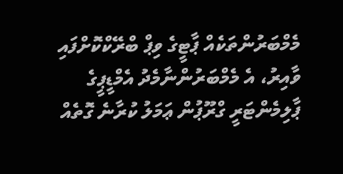މެމްބަރުންތަކެއް ޕާޓީގެ ވިޕް ބްރޭކްކޮށްފައި ވާއިރު، އެ މެމްބަރުންނާމެދު އެމްޑީޕީގެ ޕާލިމެންޓަރީ ގްރޫޕުން ޢަމަލު ކުރާނެ ގޮތެއް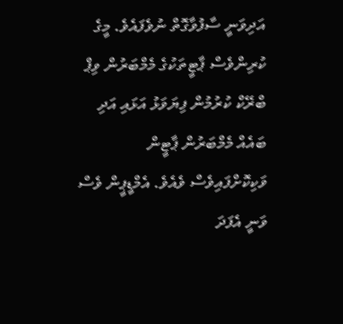އަދިވަނީ ސާފުވާގޮތް ނުވެފައެވެ. މީގެ ކުރިންވެސް ޕާޓީތަކުގެ މެމްބަރުން ވިޕް ބްރޭކް ކުރުމުން ފިޔަވަޅު އަޅައި އަދި ބައެއް މެމްބަރުން ޕާޓީން ވަކިކޮށްފައިވެސް ވެއެވެ. އެމްޑީޕީން ވެސް ވަނީ އެފަދަ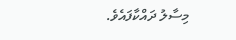މިސާލު ދައްކާފައެވެ.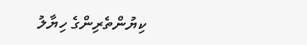ކިޔުންތެރިންގެ ހިޔާލު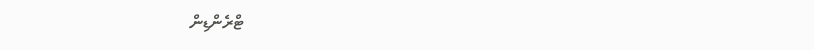ޓްރެންޑިން